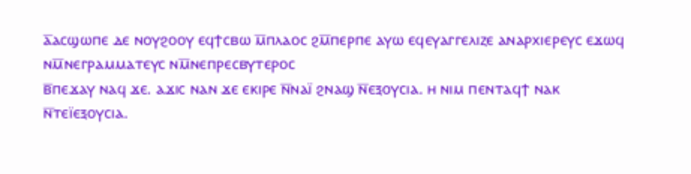ⲁ̅ⲁⲥϣⲱⲡⲉ ⲇⲉ ⲛⲟⲩϩⲟⲟⲩ ⲉϥϯⲥⲃⲱ ⲙ̅ⲡⲗⲁⲟⲥ ϩⲙ̅ⲡⲉⲣⲡⲉ ⲁⲩⲱ ⲉϥⲉⲩⲁⲅⲅⲉⲗⲓⲍⲉ ⲁⲛⲁⲣⲭⲓⲉⲣⲉⲩⲥ ⲉϫⲱϥ ⲛⲙ̅ⲛⲉⲅⲣⲁⲙⲙⲁⲧⲉⲩⲥ ⲛⲙ̅ⲛⲉⲡⲣⲉⲥⲃⲩⲧⲉⲣⲟⲥ
ⲃ̅ⲡⲉϫⲁⲩ ⲛⲁϥ ϫⲉ. ⲁϫⲓⲥ ⲛⲁⲛ ϫⲉ ⲉⲕⲓⲣⲉ ⲛ̅ⲛⲁⲓ̈ ϩⲛⲁϣ ⲛ̅ⲉⲝⲟⲩⲥⲓⲁ. ⲏ ⲛⲓⲙ ⲡⲉⲛⲧⲁϥϯ ⲛⲁⲕ ⲛ̅ⲧⲉⲓ̈ⲉⲝⲟⲩⲥⲓⲁ.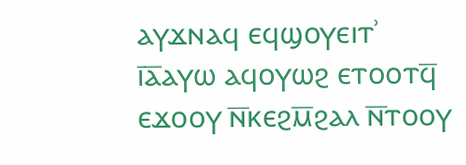ⲁⲩϫⲛⲁϥ ⲉϥϣⲟⲩⲉⲓⲧʾ
ⲓ̅ⲁ̅ⲁⲩⲱ ⲁϥⲟⲩⲱϩ ⲉⲧⲟⲟⲧϥ̅ ⲉϫⲟⲟⲩ ⲛ̅ⲕⲉϩⲙ̅ϩⲁⲗ ⲛ̅ⲧⲟⲟⲩ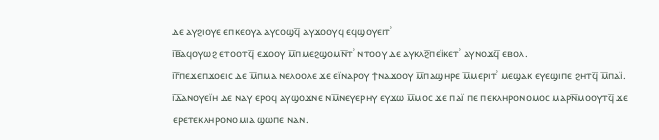ⲇⲉ ⲁⲩϩⲓⲟⲩⲉ ⲉⲡⲕⲉⲟⲩⲁ ⲁⲩⲥⲟϣϥ̅ ⲁⲩϫⲟⲟⲩϥ ⲉϥϣⲟⲩⲉⲓⲧʾ
ⲓ̅ⲃ̅ⲁϥⲟⲩⲱϩ ⲉⲧⲟⲟⲧϥ̅ ⲉϫⲟⲟⲩ ⲙ̅ⲡⲙⲉϩϣⲟⲙⲛ̅ⲧʾ ⲛⲧⲟⲟⲩ ⲇⲉ ⲁⲩⲕⲗϩ̅ⲡⲉⲓ̈ⲕⲉⲧʾ ⲁⲩⲛⲟϫϥ̅ ⲉⲃⲟⲗ.
ⲓ̅ⲅ̅ⲡⲉϫⲉⲡϫⲟⲉⲓⲥ ⲇⲉ ⲙ̅ⲡⲙⲁ ⲛⲉⲗⲟⲟⲗⲉ ϫⲉ ⲉⲓ̈ⲛⲁⲣⲟⲩ ϯⲛⲁϫⲟⲟⲩ ⲙ̅ⲡⲁϣⲏⲣⲉ ⲙ̅ⲙⲉⲣⲓⲧʾ ⲙⲉϣⲁⲕ ⲉⲩⲉϣⲓⲡⲉ ϩⲏⲧϥ̅ ⲙ̅ⲡⲁⲓ̈.
ⲓ̅ⲇ̅ⲁⲛⲟⲩⲉⲓ̈ⲏ ⲇⲉ ⲛⲁⲩ ⲉⲣⲟϥ ⲁⲩϣⲟϫⲛⲉ ⲛⲙ̅ⲛⲉⲩⲉⲣⲏⲩ ⲉⲩϫⲱ ⲙ̅ⲙⲟⲥ ϫⲉ ⲡⲁⲓ̈ ⲡⲉ ⲡⲉⲕⲗⲏⲣⲟⲛⲟⲙⲟⲥ ⲙⲁⲣⲛ̅ⲙⲟⲟⲩⲧϥ̅ ϫⲉ ⲉⲣⲉⲧⲉⲕⲗⲏⲣⲟⲛⲟⲙⲓⲁ ϣⲱⲡⲉ ⲛⲁⲛ.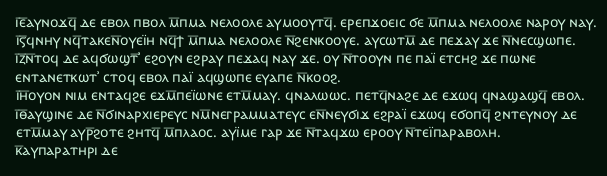ⲓ̅ⲉ̅ⲁⲩⲛⲟϫϥ̅ ⲇⲉ ⲉⲃⲟⲗ ⲡⲃⲟⲗ ⲙ̅ⲡⲙⲁ ⲛⲉⲗⲟⲟⲗⲉ ⲁⲩⲙⲟⲟⲩⲧϥ̅. ⲉⲣⲉⲡϫⲟⲉⲓⲥ ϭⲉ ⲙ̅ⲡⲙⲁ ⲛⲉⲗⲟⲟⲗⲉ ⲛⲁⲣⲟⲩ ⲛⲁⲩ.
ⲓ̅ⲋ̅ϥⲛⲏⲩ ⲛϥ̅ⲧⲁⲕⲉⲛ̅ⲟⲩⲉⲓ̈ⲏ ⲛϥ̅ϯ ⲙ̅ⲡⲙⲁ ⲛⲉⲗⲟⲟⲗⲉ ⲛ̅ϩⲉⲛⲕⲟⲟⲩⲉ. ⲁⲩⲥⲱⲧⲙ̅ ⲇⲉ ⲡⲉϫⲁⲩ ϫⲉ ⲛ̅ⲛⲉⲥϣⲱⲡⲉ.
ⲓ̅ⲍ̅ⲛ̅ⲧⲟϥ ⲇⲉ ⲁϥϭⲱϣⲧ̅ʾ ⲉϩⲟⲩⲛ ⲉϩⲣⲁⲩ ⲡⲉϫⲁϥ ⲛⲁⲩ ϫⲉ. ⲟⲩ ⲛ̅ⲧⲟⲟⲩⲛ ⲡⲉ ⲡⲁⲓ̈ ⲉⲧⲥⲏϩ ϫⲉ ⲡⲱⲛⲉ ⲉⲛⲧⲁⲛⲉⲧⲕⲱⲧʾ ⲥⲧⲟϥ ⲉⲃⲟⲗ ⲡⲁⲓ̈ ⲁϥϣⲱⲡⲉ ⲉⲩⲁⲡⲉ ⲛ̅ⲕⲟⲟϩ.
ⲓ̅ⲏ̅ⲟⲩⲟⲛ ⲛⲓⲙ ⲉⲛⲧⲁϥϩⲉ ⲉϫⲙ̅ⲡⲉⲓ̈ⲱⲛⲉ ⲉⲧⲙ̅ⲙⲁⲩ. ϥⲛⲁⲗⲱⲱⲥ. ⲡⲉⲧϥ̅ⲛⲁϩⲉ ⲇⲉ ⲉϫⲱϥ ϥⲛⲁϣⲁϣϥ̅ ⲉⲃⲟⲗ.
ⲓ̅ⲑ̅ⲁⲩϣⲓⲛⲉ ⲇⲉ ⲛ̅ϭⲓⲛⲁⲣⲭⲓⲉⲣⲉⲩⲥ ⲛⲙ̅ⲛⲉⲅⲣⲁⲙⲙⲁⲧⲉⲩⲥ ⲉⲛ̅ⲛⲉⲩϭⲓϫ ⲉϩⲣⲁⲓ̈ ⲉϫⲱϥ ⲉϭⲟⲡϥ̅ ϩⲛⲧⲉⲩⲛⲟⲩ ⲇⲉ ⲉⲧⲙ̅ⲙⲁⲩ ⲁⲩⲣ̅ϩⲟⲧⲉ ϩⲏⲧϥ̅ ⲙ̅ⲡⲗⲁⲟⲥ. ⲁⲩⲓ̈ⲙⲉ ⲅⲁⲣ ϫⲉ ⲛ̅ⲧⲁϥϫⲱ ⲉⲣⲟⲟⲩ ⲛ̅ⲧⲉⲓ̈ⲡⲁⲣⲁⲃⲟⲗⲏ.
ⲕ̅ⲁⲩⲡⲁⲣⲁⲧⲏⲣⲓ ⲇⲉ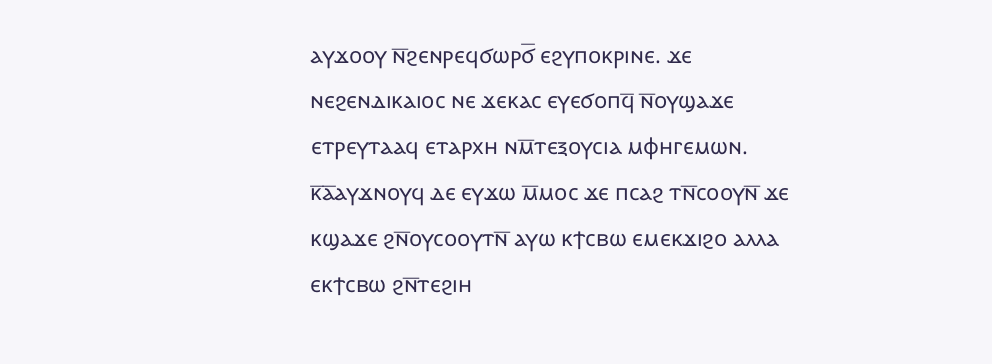ⲁⲩϫⲟⲟⲩ ⲛ̅ϩⲉⲛⲣⲉϥϭⲱⲣϭ̅ ⲉϩⲩⲡⲟⲕⲣⲓⲛⲉ. ϫⲉ ⲛⲉϩⲉⲛⲇⲓⲕⲁⲓⲟⲥ ⲛⲉ ϫⲉⲕⲁⲥ ⲉⲩⲉϭⲟⲡϥ̅ ⲛ̅ⲟⲩϣⲁϫⲉ ⲉⲧⲣⲉⲩⲧⲁⲁϥ ⲉⲧⲁⲣⲭⲏ ⲛⲙ̅ⲧⲉⲝⲟⲩⲥⲓⲁ ⲙⲫⲏⲅⲉⲙⲱⲛ.
ⲕ̅ⲁ̅ⲁⲩϫⲛⲟⲩϥ ⲇⲉ ⲉⲩϫⲱ ⲙ̅ⲙⲟⲥ ϫⲉ ⲡⲥⲁϩ ⲧⲛ̅ⲥⲟⲟⲩⲛ̅ ϫⲉ ⲕϣⲁϫⲉ ϩⲛ̅ⲟⲩⲥⲟⲟⲩⲧⲛ̅ ⲁⲩⲱ ⲕϯⲥⲃⲱ ⲉⲙⲉⲕϫⲓϩⲟ ⲁⲗⲗⲁ ⲉⲕϯⲥⲃⲱ ϩⲛ̅ⲧⲉϩⲓⲏ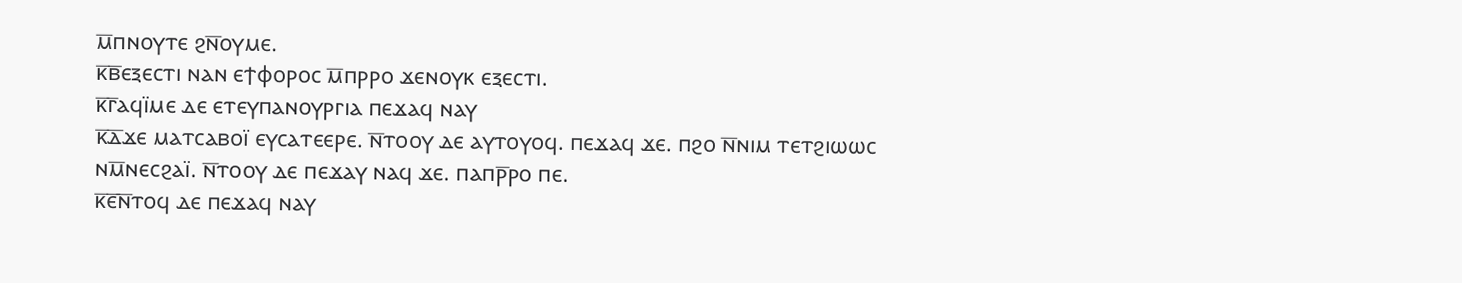ⲙ̅ⲡⲛⲟⲩⲧⲉ ϩⲛ̅ⲟⲩⲙⲉ.
ⲕ̅ⲃ̅ⲉⲝⲉⲥⲧⲓ ⲛⲁⲛ ⲉϯⲫⲟⲣⲟⲥ ⲙ̅ⲡⲣⲣⲟ ϫⲉⲛⲟⲩⲕ ⲉⲝⲉⲥⲧⲓ.
ⲕ̅ⲅ̅ⲁϥⲓ̈ⲙⲉ ⲇⲉ ⲉⲧⲉⲩⲡⲁⲛⲟⲩⲣⲅⲓⲁ ⲡⲉϫⲁϥ ⲛⲁⲩ
ⲕ̅ⲇ̅ϫⲉ ⲙⲁⲧⲥⲁⲃⲟⲓ̈ ⲉⲩⲥⲁⲧⲉⲉⲣⲉ. ⲛ̅ⲧⲟⲟⲩ ⲇⲉ ⲁⲩⲧⲟⲩⲟϥ. ⲡⲉϫⲁϥ ϫⲉ. ⲡϩⲟ ⲛ̅ⲛⲓⲙ ⲧⲉⲧϩⲓⲱⲱⲥ ⲛⲙ̅ⲛⲉⲥϩⲁⲓ̈. ⲛ̅ⲧⲟⲟⲩ ⲇⲉ ⲡⲉϫⲁⲩ ⲛⲁϥ ϫⲉ. ⲡⲁⲡⲣ̅ⲣⲟ ⲡⲉ.
ⲕ̅ⲉ̅ⲛ̅ⲧⲟϥ ⲇⲉ ⲡⲉϫⲁϥ ⲛⲁⲩ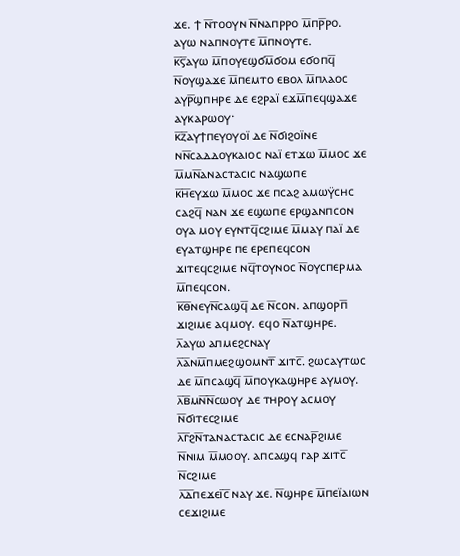ϫⲉ. ϯ ⲛ̅ⲧⲟⲟⲩⲛ ⲛ̅ⲛⲁⲡⲣⲣⲟ ⲙ̅ⲡⲣ̅ⲣⲟ. ⲁⲩⲱ ⲛⲁⲡⲛⲟⲩⲧⲉ ⲙ̅ⲡⲛⲟⲩⲧⲉ.
ⲕ̅ⲋ̅ⲁⲩⲱ ⲙ̅ⲡⲟⲩⲉϣϭⲙ̅ϭⲟⲙ ⲉϭⲟⲡϥ̅ ⲛ̅ⲟⲩϣⲁϫⲉ ⲙ̅ⲡⲉⲙⲧⲟ ⲉⲃⲟⲗ ⲙ̅ⲡⲗⲁⲟⲥ ⲁⲩⲣ̅ϣⲡⲏⲣⲉ ⲇⲉ ⲉϩⲣⲁⲓ̈ ⲉϫⲙ̅ⲡⲉϥϣⲁϫⲉ ⲁⲩⲕⲁⲣⲱⲟⲩ·
ⲕ̅ⲍ̅ⲁⲩϯⲡⲉⲩⲟⲩⲟⲓ̈ ⲇⲉ ⲛ̅ϭⲓϩⲟⲓ̈ⲛⲉ ⲛⲛ̅ⲥⲁⲇⲇⲟⲩⲕⲁⲓⲟⲥ ⲛⲁⲓ̈ ⲉⲧϫⲱ ⲙ̅ⲙⲟⲥ ϫⲉ ⲙ̅ⲙⲛ̅ⲁⲛⲁⲥⲧⲁⲥⲓⲥ ⲛⲁϣⲱⲡⲉ
ⲕ̅ⲏ̅ⲉⲩϫⲱ ⲙ̅ⲙⲟⲥ ϫⲉ ⲡⲥⲁϩ ⲁⲙⲱⲩ̈ⲥⲏⲥ ⲥⲁϩϥ̅ ⲛⲁⲛ ϫⲉ ⲉϣⲱⲡⲉ ⲉⲣϣⲁⲛⲡⲥⲟⲛ ⲟⲩⲁ ⲙⲟⲩ ⲉⲩⲛⲧϥ̅ⲥϩⲓⲙⲉ ⲙ̅ⲙⲁⲩ ⲡⲁⲓ̈ ⲇⲉ ⲉⲩⲁⲧϣⲏⲣⲉ ⲡⲉ ⲉⲣⲉⲡⲉϥⲥⲟⲛ ϫⲓⲧⲉϥⲥϩⲓⲙⲉ ⲛϥ̅ⲧⲟⲩⲛⲟⲥ ⲛ̅ⲟⲩⲥⲡⲉⲣⲙⲁ ⲙ̅ⲡⲉϥⲥⲟⲛ.
ⲕ̅ⲑ̅ⲛⲉⲩⲛ̅ⲥⲁϣϥ̅ ⲇⲉ ⲛ̅ⲥⲟⲛ. ⲁⲡϣⲟⲣⲡ̅ ϫⲓϩⲓⲙⲉ ⲁϥⲙⲟⲩ. ⲉϥⲟ ⲛ̅ⲁⲧϣⲏⲣⲉ.
ⲗ̅ⲁⲩⲱ ⲁⲡⲙⲉϩⲥⲛⲁⲩ
ⲗ̅ⲁ̅ⲛⲙ̅ⲡⲙⲉϩϣⲟⲙⲛⲧ̅ ϫⲓⲧⲥ̅. ϩⲱⲥⲁⲩⲧⲱⲥ ⲇⲉ ⲙ̅ⲡⲥⲁϣϥ̅ ⲙ̅ⲡⲟⲩⲕⲁϣⲏⲣⲉ ⲁⲩⲙⲟⲩ.
ⲗ̅ⲃ̅ⲙⲛ̅ⲛ̅ⲥⲱⲟⲩ ⲇⲉ ⲧⲏⲣⲟⲩ ⲁⲥⲙⲟⲩ ⲛ̅ϭⲓⲧⲉⲥϩⲓⲙⲉ
ⲗ̅ⲅ̅ϩⲛ̅ⲧⲁⲛⲁⲥⲧⲁⲥⲓⲥ ⲇⲉ ⲉⲥⲛⲁⲣ̅ϩⲓⲙⲉ ⲛ̅ⲛⲓⲙ ⲙ̅ⲙⲟⲟⲩ. ⲁⲡⲥⲁϣϥ ⲅⲁⲣ ϫⲓⲧⲥ̅ ⲛ̅ⲥϩⲓⲙⲉ
ⲗ̅ⲇ̅ⲡⲉϫⲉⲓ̅ⲥ̅ ⲛⲁⲩ ϫⲉ. ⲛ̅ϣⲏⲣⲉ ⲙ̅ⲡⲉⲓ̈ⲁⲓⲱⲛ ⲥⲉϫⲓϩⲓⲙⲉ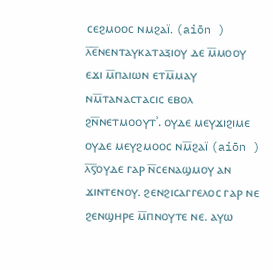ⲥⲉϩⲙⲟⲟⲥ ⲛⲙϩⲁⲓ̈. (aiōn )
ⲗ̅ⲉ̅ⲛⲉⲛⲧⲁⲩⲕⲁⲧⲁⲝⲓⲟⲩ ⲇⲉ ⲙ̅ⲙⲟⲟⲩ ⲉϫⲓ ⲙ̅ⲡⲁⲓⲱⲛ ⲉⲧⲙ̅ⲙⲁⲩ ⲛⲙ̅ⲧⲁⲛⲁⲥⲧⲁⲥⲓⲥ ⲉⲃⲟⲗ ϩⲛ̅ⲛⲉⲧⲙⲟⲟⲩⲧʾ. ⲟⲩⲇⲉ ⲙⲉⲩϫⲓϩⲓⲙⲉ ⲟⲩⲇⲉ ⲙⲉⲩϩⲙⲟⲟⲥ ⲛⲙ̅ϩⲁⲓ̈ (aiōn )
ⲗ̅ⲋ̅ⲟⲩⲇⲉ ⲅⲁⲣ ⲛ̅ⲥⲉⲛⲁϣⲙⲟⲩ ⲁⲛ ϫⲓⲛⲧⲉⲛⲟⲩ. ϩⲉⲛϩⲓⲥⲁⲅⲅⲉⲗⲟⲥ ⲅⲁⲣ ⲛⲉ ϩⲉⲛϣⲏⲣⲉ ⲙ̅ⲡⲛⲟⲩⲧⲉ ⲛⲉ. ⲁⲩⲱ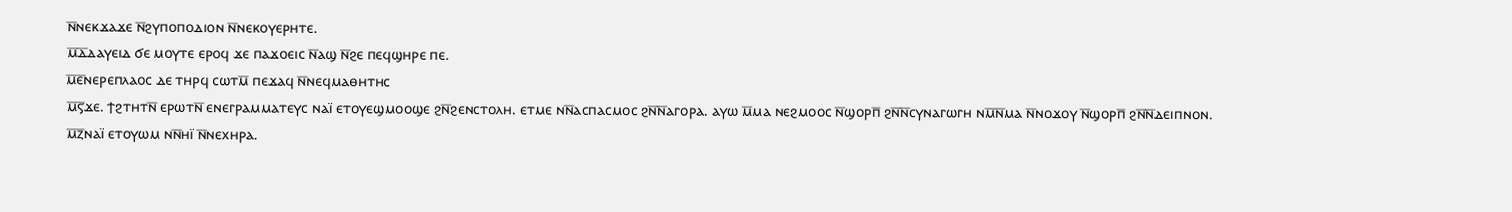ⲛ̅ⲛⲉⲕϫⲁϫⲉ ⲛ̅ϩⲩⲡⲟⲡⲟⲇⲓⲟⲛ ⲛ̅ⲛⲉⲕⲟⲩⲉⲣⲏⲧⲉ.
ⲙ̅ⲇ̅ⲇⲁⲩⲉⲓⲇ ϭⲉ ⲙⲟⲩⲧⲉ ⲉⲣⲟϥ ϫⲉ ⲡⲁϫⲟⲉⲓⲥ ⲛ̅ⲁϣ ⲛ̅ϩⲉ ⲡⲉϥϣⲏⲣⲉ ⲡⲉ.
ⲙ̅ⲉ̅ⲛⲉⲣⲉⲡⲗⲁⲟⲥ ⲇⲉ ⲧⲏⲣϥ ⲥⲱⲧⲙ̅ ⲡⲉϫⲁϥ ⲛ̅ⲛⲉϥⲙⲁⲑⲏⲧⲏⲥ
ⲙ̅ⲋ̅ϫⲉ. ϯϩⲧⲏⲧⲛ̅ ⲉⲣⲱⲧⲛ̅ ⲉⲛⲉⲅⲣⲁⲙⲙⲁⲧⲉⲩⲥ ⲛⲁⲓ̈ ⲉⲧⲟⲩⲉϣⲙⲟⲟϣⲉ ϩⲛ̅ϩⲉⲛⲥⲧⲟⲗⲏ. ⲉⲧⲙⲉ ⲛⲛ̅ⲁⲥⲡⲁⲥⲙⲟⲥ ϩⲛ̅ⲛ̅ⲁⲅⲟⲣⲁ. ⲁⲩⲱ ⲙ̅ⲙⲁ ⲛⲉϩⲙⲟⲟⲥ ⲛ̅ϣⲟⲣⲡ̅ ϩⲛ̅ⲛ̅ⲥⲩⲛⲁⲅⲱⲅⲏ ⲛⲙ̅ⲛ̅ⲙⲁ ⲛ̅ⲛⲟϫⲟⲩ ⲛ̅ϣⲟⲣⲡ̅ ϩⲛ̅ⲛ̅ⲇⲉⲓⲡⲛⲟⲛ.
ⲙ̅ⲍ̅ⲛⲁⲓ̈ ⲉⲧⲟⲩⲱⲙ ⲛⲛ̅ⲏⲓ̈ ⲛ̅ⲛⲉⲭⲏⲣⲁ.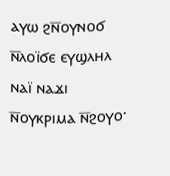ⲁⲩⲱ ϩⲛ̅ⲟⲩⲛⲟϭ ⲛ̅ⲗⲟⲓ̈ϭⲉ ⲉⲩϣⲗⲏⲗ ⲛⲁⲓ̈ ⲛⲁϫⲓ ⲛ̅ⲟⲩⲕⲣⲓⲙⲁ ⲛ̅ϩⲟⲩⲟ·